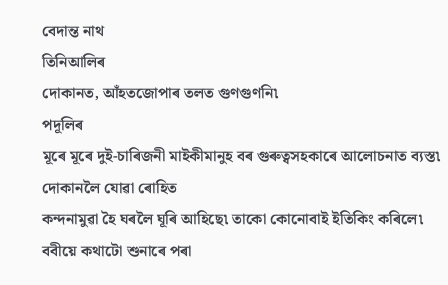বেদান্ত নাথ
তিনিআলিৰ
দোকানত, আঁহতজোপাৰ তলত গুণগুণনি৷
পদূলিৰ
মূৰে মূৰে দুই-চাৰিজনী মাইকীমানুহ বৰ গুৰুত্বসহকাৰে আলোচনাত ব্যস্ত৷ দোকানলৈ যোৱা ৰোহিত
কন্দনামুৱা হৈ ঘৰলৈ ঘূৰি আহিছে৷ তাকো কোনোবাই ইতিকিং কৰিলে৷ ববীয়ে কথাটো শুনাৰে পৰা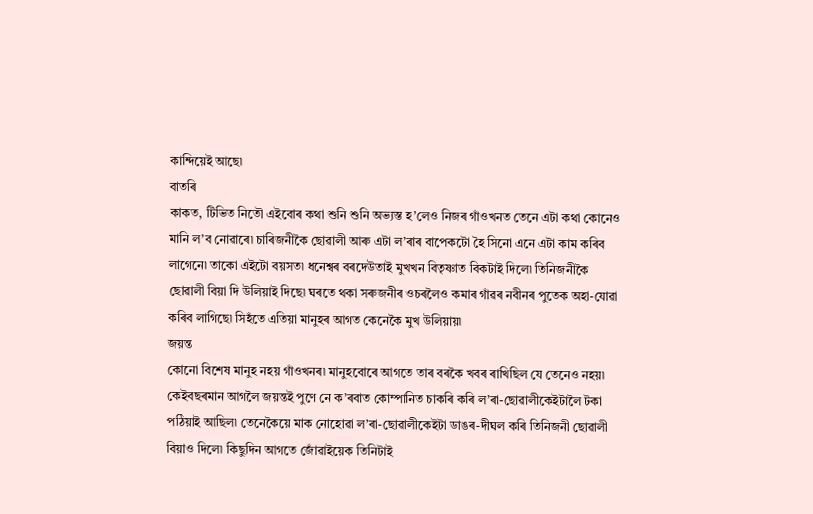কান্দিয়েই আছে৷
বাতৰি
কাকত, টিভিত নিতৌ এইবোৰ কথা শুনি শুনি অভ্যস্ত হ’লেও নিজৰ গাঁওখনত তেনে এটা কথা কোনেও
মানি ল’ব নোৱাৰে৷ চাৰিজনীকৈ ছোৱালী আৰু এটা ল’ৰাৰ বাপেকটো হৈ সিনো এনে এটা কাম কৰিব
লাগেনে৷ তাকো এইটো বয়সত৷ ধনেশ্বৰ বৰদেউতাই মুখখন বিতৃষ্ণাত বিকটাই দিলে৷ তিনিজনীকৈ
ছোৱালী বিয়া দি উলিয়াই দিছে৷ ঘৰতে থকা সৰুজনীৰ ওচৰলৈও কমাৰ গাঁৱৰ নবীনৰ পুতেক অহা-যোৱা
কৰিব লাগিছে৷ সিহঁতে এতিয়া মানুহৰ আগত কেনেকৈ মুখ উলিয়ায়৷
জয়ন্ত
কোনো বিশেষ মানুহ নহয় গাঁওখনৰ৷ মানুহবোৰে আগতে তাৰ বৰকৈ খবৰ ৰাখিছিল যে তেনেও নহয়৷
কেইবছৰমান আগলৈ জয়ন্তই পুণে নে ক’ৰবাত কোম্পানিত চাকৰি কৰি ল’ৰা-ছোৱালীকেইটালৈ টকা
পঠিয়াই আছিল৷ তেনেকৈয়ে মাক নোহোৱা ল’ৰা-ছোৱালীকেইটা ডাঙৰ-দীঘল কৰি তিনিজনী ছোৱালী
বিয়াও দিলে৷ কিছুদিন আগতে জোঁৱাইয়েক তিনিটাই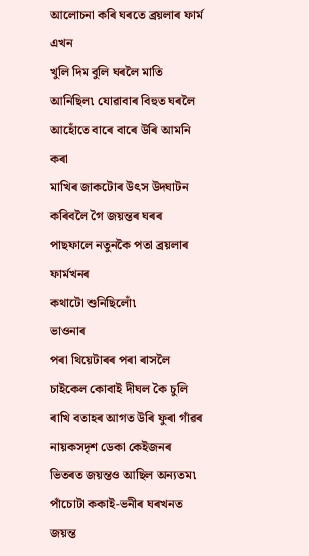আলোচনা কৰি ঘৰতে ব্ৰয়লাৰ ফাৰ্ম এখন
খুলি দিম বুলি ঘৰলৈ মাতি আনিছিল৷ যোৱাবাৰ বিহুত ঘৰলৈ আহোঁতে বাৰে বাৰে উৰি আমনি কৰা
মাখিৰ জাকটোৰ উৎস উদ্ঘাটন কৰিবলৈ গৈ জয়ন্তৰ ঘৰৰ পাছফালে নতুনকৈ পতা ব্ৰয়লাৰ ফাৰ্মখনৰ
কথাটো শুনিছিলোঁ৷
ভাওনাৰ
পৰা থিয়েটাৰৰ পৰা ৰাসলৈ চাইকেল কোবাই দীঘল কৈ চুলি ৰাখি বতাহৰ আগত উৰি ফুৰা গাঁৱৰ
নায়কসদৃশ ডেকা কেইজনৰ ভিতৰত জয়ন্তও আছিল অন্যতম৷ পাঁচোটা ককাই-ভনীৰ ঘৰখনত জয়ন্ত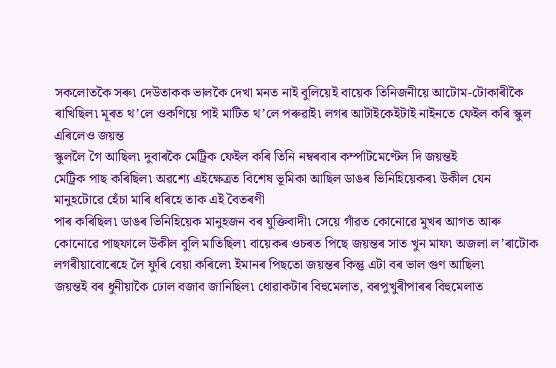সকলোতকৈ সৰু৷ দেউতাকক ভালকৈ দেখা মনত নাই বুলিয়েই বায়েক তিনিজনীয়ে আটোম-টোকাৰীকৈ
ৰাখিছিল৷ মূৰত থ’লে ওকণিয়ে পাই মাটিত থ’লে পৰুৱাই৷ লগৰ আটাইকেইটাই নাইনতে ফেইল কৰি স্কুল এৰিলেও জয়ন্ত
স্কুললৈ গৈ আছিল৷ দুবাৰকৈ মেট্ৰিক ফেইল কৰি তিনি নম্বৰবাৰ কৰ্ম্পাটমেণ্টেল দি জয়ন্তই
মেট্ৰিক পাছ কৰিছিল৷ অৱশ্যে এইক্ষেত্ৰত বিশেষ ভূমিকা আছিল ডাঙৰ ভিনিহিয়েকৰ৷ উকীল যেন মানুহটোৱে হেঁচা মাৰি ধৰিহে তাক এই বৈতৰণী
পাৰ কৰিছিল৷ ডাঙৰ ভিনিহিয়েক মানুহজন বৰ যুক্তিবাদী৷ সেয়ে গাঁৱত কোনোৱে মুখৰ আগত আৰু
কোনোৱে পাছফালে উকীল বুলি মাতিছিল৷ বায়েকৰ ওচৰত পিছে জয়ন্তৰ সাত খুন মাফ৷ অজলা ল’ৰাটোক
লগৰীয়াবোৰেহে লৈ ফুৰি বেয়া কৰিলে৷ ইমানৰ পিছতো জয়ন্তৰ কিন্তু এটা বৰ ভাল গুণ আছিল৷
জয়ন্তই বৰ ধুনীয়াকৈ ঢোল বজাব জানিছিল৷ ধোৱাকটাৰ বিহুমেলাত, বৰপুখুৰীপাৰৰ বিহুমেলাত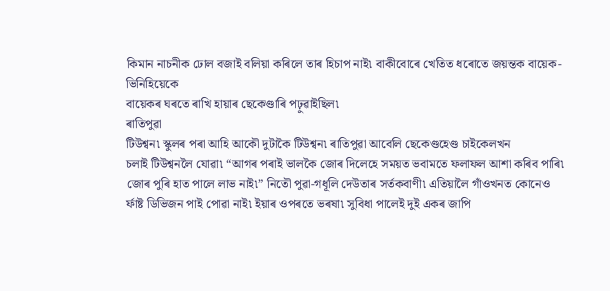কিমান নাচনীক ঢোল বজাই বলিয়া কৰিলে তাৰ হিচাপ নাই৷ বাকীবোৰে খেতিত ধৰোতে জয়ন্তক বায়েক-ভিনিহিয়েকে
বায়েকৰ ঘৰতে ৰাখি হায়াৰ ছেকেণ্ডাৰি পঢ়ুৱাইছিল৷
ৰাতিপুৱা
টিউশ্বন৷ স্কুলৰ পৰা আহি আকৌ দুটাকৈ টিউশ্বন৷ ৰাতিপুৱা আবেলি ছেকেণ্ডহেণ্ড চাইকেলখন
চলাই টিউশ্বনলৈ যোৱা৷ “আগৰ পৰাই ভালকৈ জোৰ দিলেহে সময়ত ভবামতে ফলাফল আশা কৰিব পাৰি৷
জোৰ পুৰি হাত পালে লাভ নাই৷” নিতৌ পুৱা-গধূলি দেউতাৰ সৰ্তকবাণী৷ এতিয়ালৈ গাঁওখনত কোনেও
ৰ্ফাষ্ট ডিভিজন পাই পোৱা নাই৷ ইয়াৰ ওপৰতে ভৰষা৷ সুবিধা পালেই দুই একৰ জাপি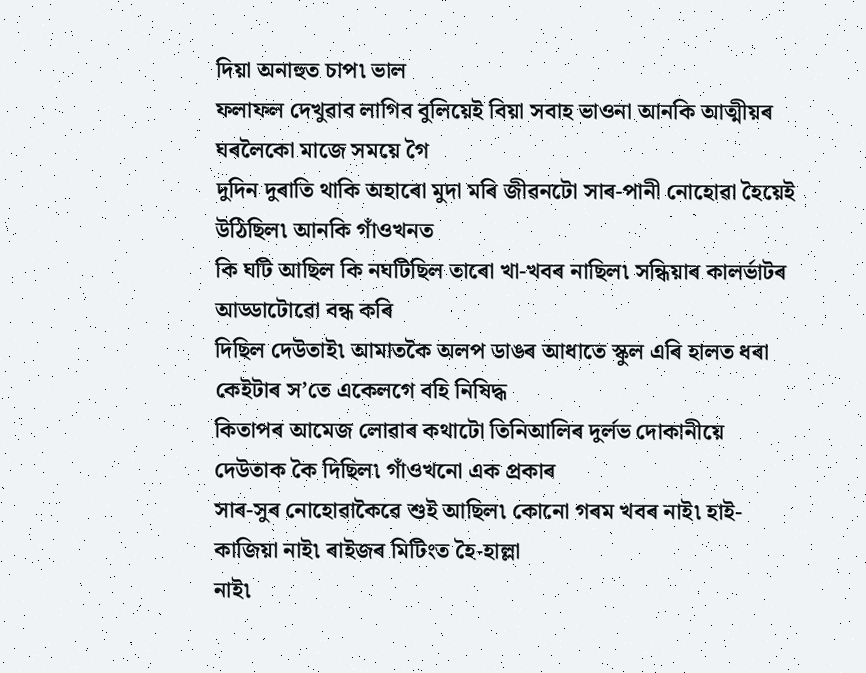দিয়া অনাহুত চাপ৷ ভাল
ফলাফল দেখুৱাব লাগিব বুলিয়েই বিয়া সবাহ ভাওনা আনকি আত্মীয়ৰ ঘৰলৈকো মাজে সময়ে গৈ
দুদিন দুৰাতি থাকি অহাৰো মুদা মৰি জীৱনটো সাৰ-পানী নোহোৱা হৈয়েই উঠিছিল৷ আনকি গাঁওখনত
কি ঘটি আছিল কি নঘটিছিল তাৰো খা-খবৰ নাছিল৷ সন্ধিয়াৰ কালৰ্ভাটৰ আড্ডাটোৱো বন্ধ কৰি
দিছিল দেউতাই৷ আমাতকৈ অলপ ডাঙৰ আধাতে স্কুল এৰি হালত ধৰা কেইটাৰ স’তে একেলগে বহি নিষিদ্ধ
কিতাপৰ আমেজ লোৱাৰ কথাটো তিনিআলিৰ দুৰ্লভ দোকানীয়ে দেউতাক কৈ দিছিল৷ গাঁওখনো এক প্ৰকাৰ
সাৰ-সুৰ নোহোৱাকৈৱে শুই আছিল৷ কোনো গৰম খবৰ নাই৷ হাই-কাজিয়া নাই৷ ৰাইজৰ মিটিংত হৈ-হাল্লা
নাই৷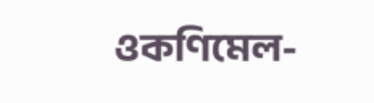ওকণিমেল-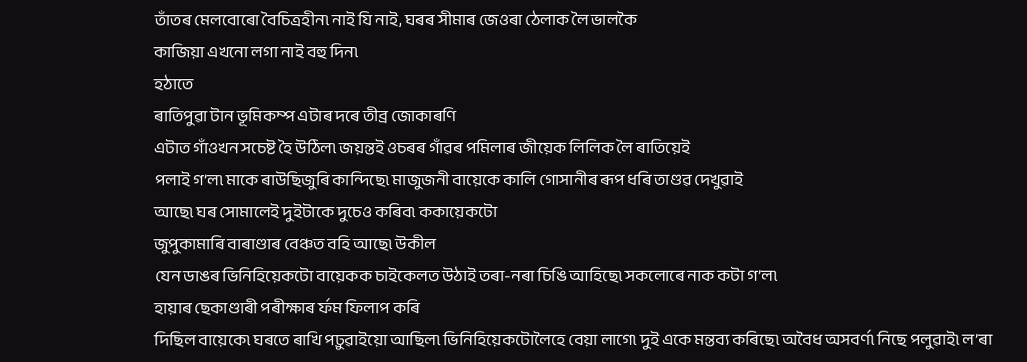তাঁতৰ মেলবোৰো বৈচিত্ৰহীন৷ নাই যি নাই, ঘৰৰ সীমাৰ জেওৰা ঠেলাক লৈ ভালকৈ
কাজিয়া এখনো লগা নাই বহু দিন৷
হঠাতে
ৰাতিপুৱা টান ভূমিকম্প এটাৰ দৰে তীব্ৰ জোকাৰণি
এটাত গাঁওখন সচেষ্ট হৈ উঠিল৷ জয়ন্তই ওচৰৰ গাঁৱৰ পমিলাৰ জীয়েক লিলিক লৈ ৰাতিয়েই
পলাই গ’ল৷ মাকে ৰাউছিজুৰি কান্দিছে৷ মাজুজনী বায়েকে কালি গোসানীৰ ৰূপ ধৰি তাণ্ডৱ দেখুৱাই
আছে৷ ঘৰ সোমালেই দুইটাকে দুচেও কৰিব৷ ককায়েকটো
জুপুকামাৰি বাৰাণ্ডাৰ বেঞ্চত বহি আছে৷ উকীল
যেন ডাঙৰ ভিনিহিয়েকটো বায়েকক চাইকেলত উঠাই তৰা-নৰা চিঙি আহিছে৷ সকলোৰে নাক কটা গ’ল৷
হায়াৰ ছেকাণ্ডাৰী পৰীক্ষাৰ ৰ্ফম ফিলাপ কৰি
দিছিল বায়েকে৷ ঘৰতে ৰাখি পঢ়ুৱাইয়ো আছিল৷ ভিনিহিয়েকটোলৈহে বেয়া লাগে৷ দুই একে মন্তব্য কৰিছে৷ অবৈধ অসবৰ্ণ৷ নিছে পলুৱাই৷ ল’ৰা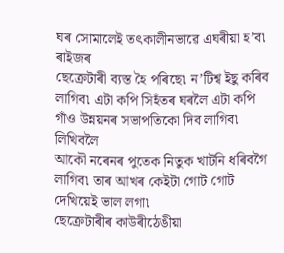ঘৰ সোমালেই তৎকালীনভাৱে এঘৰীয়া হ’ব৷ ৰাইজৰ
ছেক্ৰেটাৰী ব্যস্ত হৈ পৰিছে৷ ন’টিশ্ব ইছু কৰিব লাগিব৷ এটা কপি সিহঁতৰ ঘৰলৈ এটা কপি
গাঁও উন্নয়নৰ সভাপতিকো দিব লাগিব৷ লিখিবলৈ
আকৌ নৰেনৰ পুতেক নিতুক খাটনি ধৰিবগৈ লাগিব৷ তাৰ আখৰ কেইটা গোট গোট দেখিয়েই ভাল লগা৷
ছেক্ৰেটাৰীৰ কাউৰীঠেঙীয়া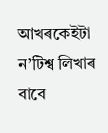আখৰকেইটা ন’টিশ্ব লিখাৰ বাবে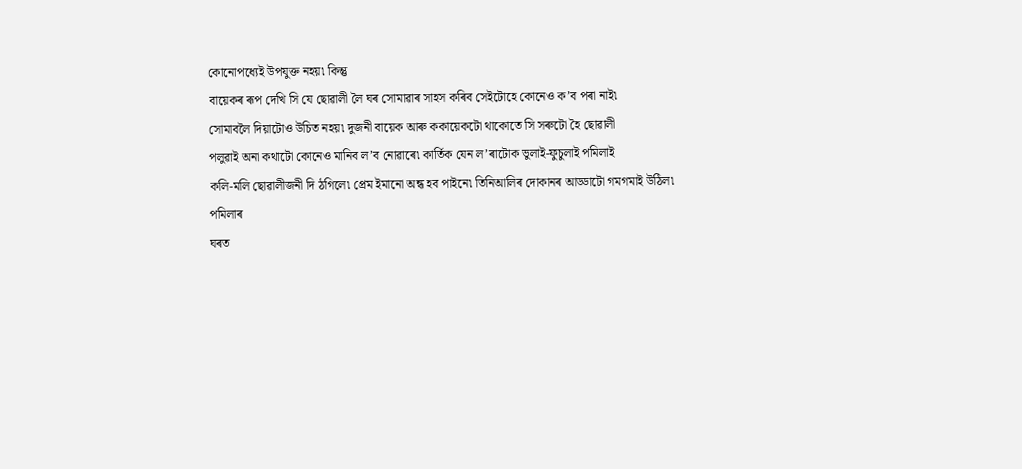কোনোপধ্যেই উপযুক্ত নহয়৷ কিন্তু
বায়েকৰ ৰূপ দেখি সি যে ছোৱালী লৈ ঘৰ সোমাৱাৰ সাহস কৰিব সেইটোহে কোনেও ক’ব পৰা নাই৷
সোমাবলৈ দিয়াটোও উচিত নহয়৷ দুজনী বায়েক আৰু ককায়েকটো থাকোতে সি সৰুটো হৈ ছোৱালী
পলুৱাই অনা কথাটো কোনেও মানিব ল’ব নোৱাৰে৷ কাৰ্তিক যেন ল’ৰাটোক ভুলাই-ফুচুলাই পমিলাই
কলি-মলি ছোৱালীজনী দি ঠগিলে৷ প্ৰেম ইমানো অন্ধ হব পাইনে৷ তিনিআলিৰ দোকানৰ আড্ডাটো গমগমাই উঠিল৷
পমিলাৰ
ঘৰত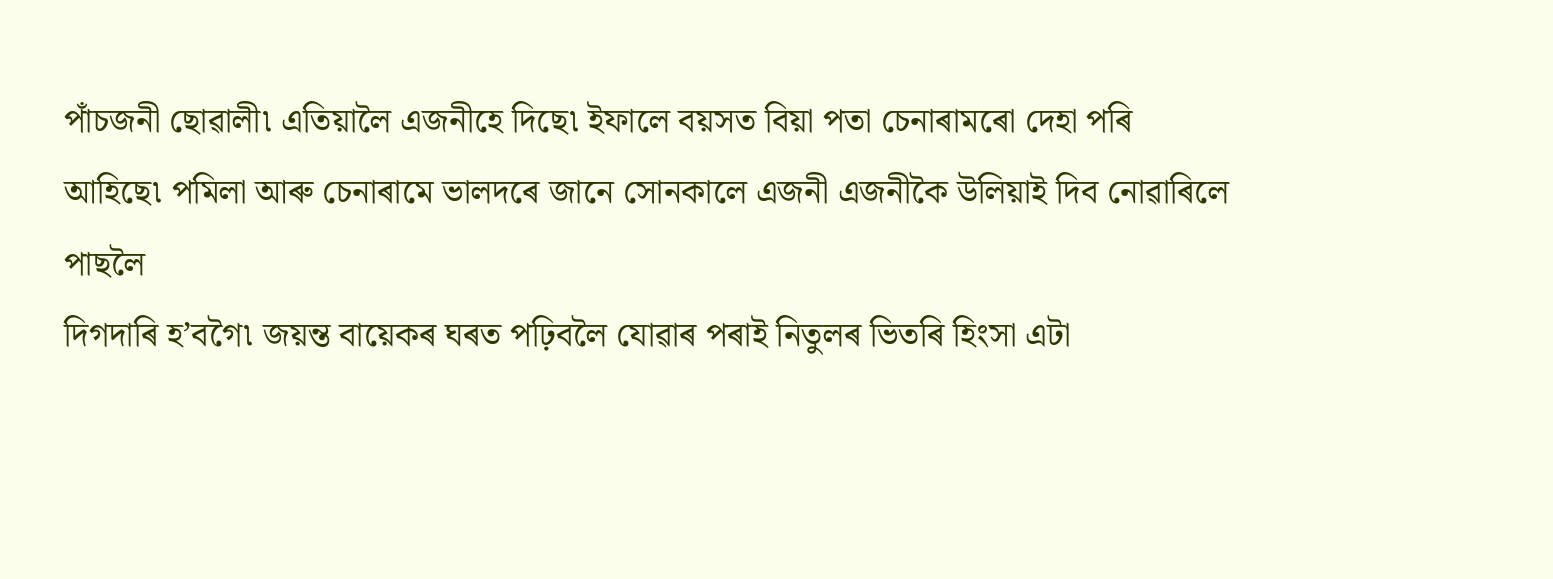পাঁচজনী ছোৱালী৷ এতিয়ালৈ এজনীহে দিছে৷ ইফালে বয়সত বিয়া পতা চেনাৰামৰো দেহা পৰি
আহিছে৷ পমিলা আৰু চেনাৰামে ভালদৰে জানে সোনকালে এজনী এজনীকৈ উলিয়াই দিব নোৱাৰিলে পাছলৈ
দিগদাৰি হ’বগৈ৷ জয়ন্ত বায়েকৰ ঘৰত পঢ়িবলৈ যোৱাৰ পৰাই নিতুলৰ ভিতৰি হিংসা এটা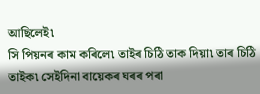আছিলেই৷
সি পিয়নৰ কাম কৰিলে৷ তাইৰ চিঠি তাক দিয়া৷ তাৰ চিঠি তাইক৷ সেইদিনা বায়েকৰ ঘৰৰ পৰা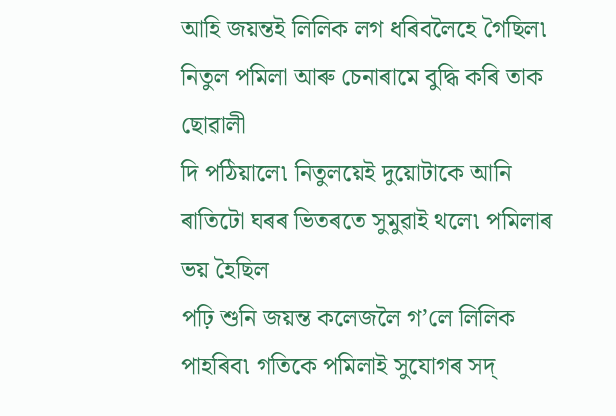আহি জয়ন্তই লিলিক লগ ধৰিবলৈহে গৈছিল৷ নিতুল পমিলা আৰু চেনাৰামে বুদ্ধি কৰি তাক ছোৱালী
দি পঠিয়ালে৷ নিতুলয়েই দুয়োটাকে আনি ৰাতিটো ঘৰৰ ভিতৰতে সুমুৱাই থলে৷ পমিলাৰ ভয় হৈছিল
পঢ়ি শুনি জয়ন্ত কলেজলৈ গ’লে লিলিক পাহৰিব৷ গতিকে পমিলাই সুযোগৰ সদ্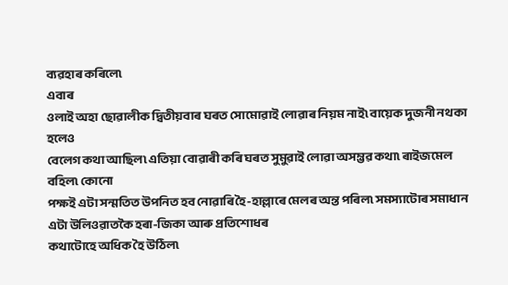ব্যৱহাৰ কৰিলে৷
এবাৰ
ওলাই অহা ছোৱালীক দ্বিতীয়বাৰ ঘৰত সোমোৱাই লোৱাৰ নিয়ম নাই৷ বায়েক দুজনী নথকা হলেও
বেলেগ কথা আছিল৷ এতিয়া বোৱাৰী কৰি ঘৰত সুমুৱাই লোৱা অসম্ভৱ কথা৷ ৰাইজমেল বহিল৷ কোনো
পক্ষই এটা সন্মতিত উপনিত হব নোৱাৰি হৈ-হাল্লাৰে মেলৰ অন্ত পৰিল৷ সমস্যাটোৰ সমাধান এটা উলিওৱাতকৈ হৰা-জিকা আৰু প্ৰতিশোধৰ
কথাটোহে অধিক হৈ উঠিল৷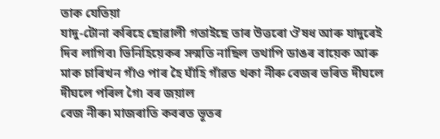তাক যেতিয়া
যাদু-টোনা কৰিহে ছোৱালী গতাইছে তাৰ উত্তৰো ঔষধ আৰু যাদুৰেই দিব লাগিব৷ ভিনিহিয়েকৰ সন্মতি নাছিল তথাপি ডাঙৰ বায়েক আৰু
মাক চাৰিখন গাঁও পাৰ হৈ ঘাঁহি গাঁৱত থকা নীৰু বেজৰ ভৰিত দীঘলে দীঘলে পৰিল গৈ৷ বৰ জয়াল
বেজ নীৰু৷ মাজৰাতি কবৰত ভূতৰ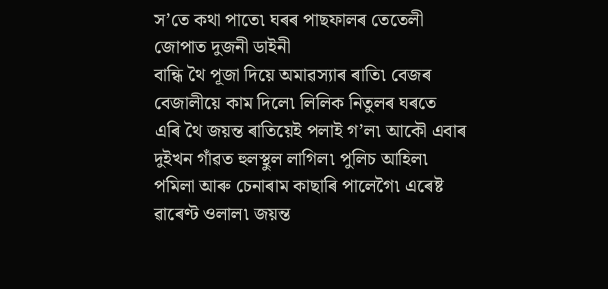স’তে কথা পাতে৷ ঘৰৰ পাছফালৰ তেতেলী জোপাত দুজনী ডাইনী
বান্ধি থৈ পূজা দিয়ে অমাৱস্যাৰ ৰাতি৷ বেজৰ বেজালীয়ে কাম দিলে৷ লিলিক নিতুলৰ ঘৰতে
এৰি থৈ জয়ন্ত ৰাতিয়েই পলাই গ’ল৷ আকৌ এবাৰ
দুইখন গাঁৱত হুলস্থুল লাগিল৷ পুলিচ আহিল৷ পমিলা আৰু চেনাৰাম কাছাৰি পালেগৈ৷ এৰেষ্ট
ৱাৰেণ্ট ওলাল৷ জয়ন্ত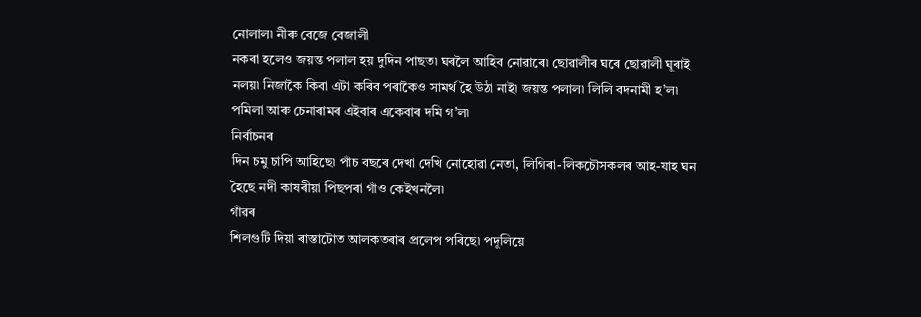নোলাল৷ নীৰু বেজে বেজালী
নকৰা হলেও জয়ন্ত পলাল হয় দুদিন পাছত৷ ঘৰলৈ আহিব নোৱাৰে৷ ছোৱালীৰ ঘৰে ছোৱালী ঘূৰাই
নলয়৷ নিজাকৈ কিবা এটা কৰিব পৰাকৈও সামৰ্থ হৈ উঠা নাই৷ জয়ন্ত পলাল৷ লিলি বদনামী হ’ল৷
পমিলা আৰু চেনাৰামৰ এইবাৰ একেবাৰ দমি গ’ল৷
নিৰ্বাচনৰ
দিন চমু চাপি আহিছে৷ পাঁচ বছৰে দেখা দেখি নোহোৱা নেতা, লিগিৰা-লিকচৌসকলৰ আহ-যাহ ঘন
হৈছে নদী কাষৰীয়া পিছপৰা গাঁও কেইখনলৈ৷
গাঁৱৰ
শিলগুটি দিয়া ৰাস্তাটোত আলকতৰাৰ প্ৰলেপ পৰিছে৷ পদূলিয়ে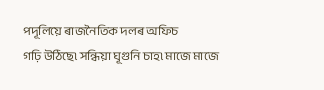পদূলিয়ে ৰাজনৈতিক দলৰ অফিচ
গঢ়ি উঠিছে৷ সন্ধিয়া ঘূগুনি চাহ৷ মাজে মাজে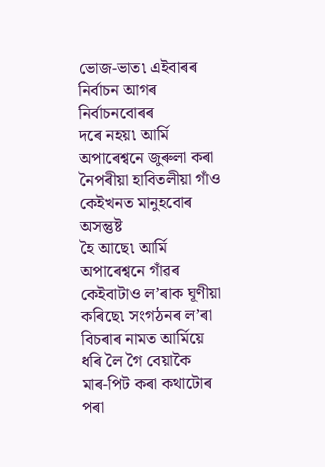ভোজ-ভাত৷ এইবাৰৰ নিৰ্বাচন আগৰ নিৰ্বাচনবোৰৰ
দৰে নহয়৷ আৰ্মি অপাৰেশ্বনে জুৰুলা কৰা নৈপৰীয়া হাবিতলীয়া গাঁও কেইখনত মানুহবোৰ অসন্তুষ্ট
হৈ আছে৷ আৰ্মি অপাৰেশ্বনে গাঁৱৰ কেইবাটাও ল’ৰাক ঘূণীয়া কৰিছে৷ সংগঠনৰ ল’ৰা বিচৰাৰ নামত আৰ্মিয়ে ধৰি লৈ গৈ বেয়াকৈ
মাৰ-পিট কৰা কথাটোৰ পৰা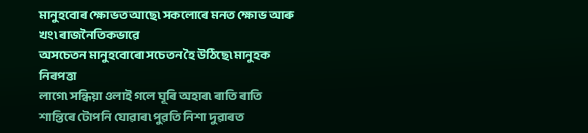মানুহবোৰ ক্ষোভত আছে৷ সকলোৰে মনত ক্ষোভ আৰু খং৷ ৰাজনৈতিকভাৱে
অসচেতন মানুহবোৰো সচেতন হৈ উঠিছে৷ মানুহক নিৰপত্তা
লাগে৷ সন্ধিয়া ওলাই গলে ঘূৰি অহাৰ৷ ৰাতি ৰাতি শান্তিৰে টোপনি যোৱাৰ৷ পুৱতি নিশা দুৱাৰত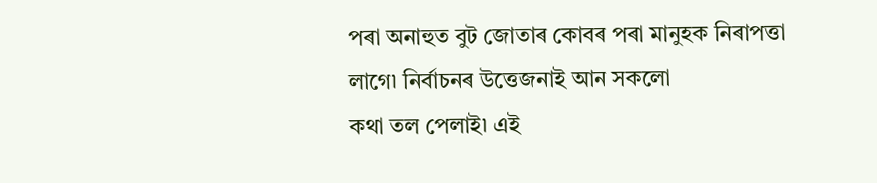পৰা অনাহুত বুট জোতাৰ কোবৰ পৰা মানুহক নিৰাপত্তা লাগে৷ নিৰ্বাচনৰ উত্তেজনাই আন সকলো
কথা তল পেলাই৷ এই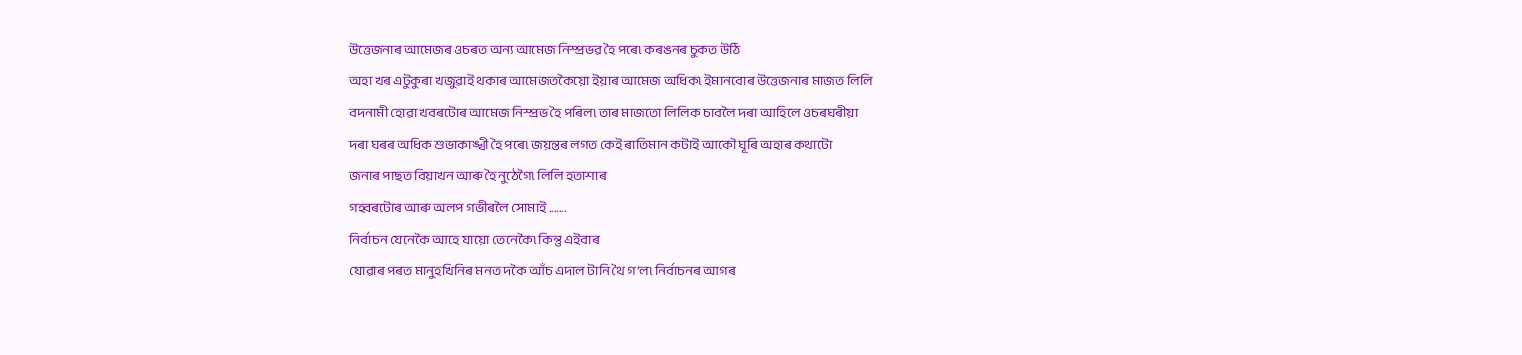উত্তেজনাৰ আমেজৰ ওচৰত অন্য আমেজ নিস্প্ৰভৱ হৈ পৰে৷ কৰঙনৰ চুকত উঠি
অহা খৰ এটুকুৰা খজুৱাই থকাৰ আমেজতকৈয়ো ইয়াৰ আমেজ অধিক৷ ইমানবোৰ উত্তেজনাৰ মাজত লিলি
বদনামী হোৱা খবৰটোৰ আমেজ নিস্প্ৰভ হৈ পৰিল৷ তাৰ মাজতো লিলিক চাবলৈ দৰা আহিলে ওচৰঘৰীয়া
দৰা ঘৰৰ অধিক শুভাকাঙ্খী হৈ পৰে৷ জয়ন্তৰ লগত কেই ৰাতিমান কটাই আকৌ ঘূৰি অহাৰ কথাটো
জনাৰ পাছত বিয়াখন আৰু হৈ নুঠেগৈ৷ লিলি হতাশাৰ
গহ্বৰটোৰ আৰু অলপ গভীৰলৈ সোমাই .......
নিৰ্বাচন যেনেকৈ আহে যায়ো তেনেকৈ৷ কিন্তু এইবাৰ
যোৱাৰ পৰত মানুহখিনিৰ মনত দকৈ আঁচ এদাল টানি থৈ গ’ল৷ নিৰ্বাচনৰ আগৰ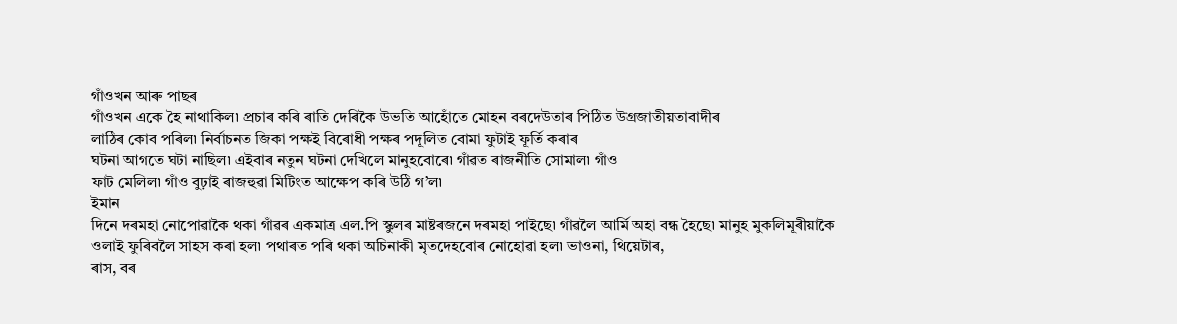গাঁওখন আৰু পাছৰ
গাঁওখন একে হৈ নাথাকিল৷ প্ৰচাৰ কৰি ৰাতি দেৰিকৈ উভতি আহোঁতে মোহন বৰদেউতাৰ পিঠিত উগ্ৰজাতীয়তাবাদীৰ
লাঠিৰ কোব পৰিল৷ নিৰ্বাচনত জিকা পক্ষই বিৰোধী পক্ষৰ পদূলিত বোমা ফুটাই ফূৰ্তি কৰাৰ
ঘটনা আগতে ঘটা নাছিল৷ এইবাৰ নতুন ঘটনা দেখিলে মানুহবোৰে৷ গাঁৱত ৰাজনীতি সোমাল৷ গাঁও
ফাট মেলিল৷ গাঁও বুঢ়াই ৰাজহুৱা মিটিংত আক্ষেপ কৰি উঠি গ’ল৷
ইমান
দিনে দৰমহা নোপোৱাকৈ থকা গাঁৱৰ একমাত্ৰ এল.পি স্কুলৰ মাষ্টৰজনে দৰমহা পাইছে৷ গাঁৱলৈ আৰ্মি অহা বন্ধ হৈছে৷ মানুহ মুকলিমূৰীয়াকৈ
ওলাই ফুৰিবলৈ সাহস কৰা হল৷ পথাৰত পৰি থকা অচিনাকী মৃতদেহবোৰ নোহোৱা হল৷ ভাওনা, থিয়েটাৰ,
ৰাস, বৰ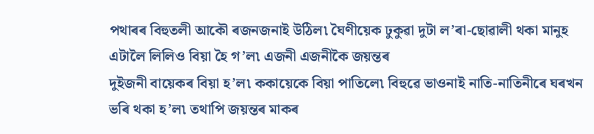পথাৰৰ বিহুতলী আকৌ ৰজনজনাই উঠিল৷ ঘৈণীয়েক ঢুকুৱা দুটা ল’ৰা-ছোৱালী থকা মানুহ
এটালৈ লিলিও বিয়া হৈ গ’ল৷ এজনী এজনীকৈ জয়ন্তৰ
দুইজনী বায়েকৰ বিয়া হ’ল৷ ককায়েকে বিয়া পাতিলে৷ বিহুৱে ভাওনাই নাতি-নাতিনীৰে ঘৰখন
ভৰি থকা হ’ল৷ তথাপি জয়ন্তৰ মাকৰ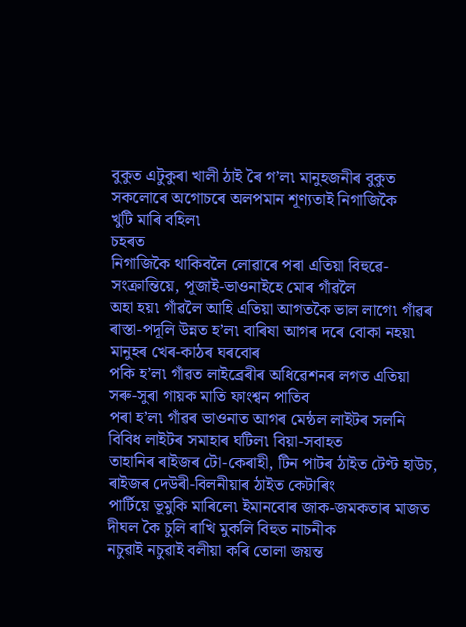বুকুত এটুকুৰা খালী ঠাই ৰৈ গ’ল৷ মানুহজনীৰ বুকুত সকলোৰে অগোচৰে অলপমান শূণ্যতাই নিগাজিকৈ
খুটি মাৰি বহিল৷
চহৰত
নিগাজিকৈ থাকিবলৈ লোৱাৰে পৰা এতিয়া বিহুৱে-সংক্ৰান্তিয়ে, পূজাই-ভাওনাইহে মোৰ গাঁৱলৈ
অহা হয়৷ গাঁৱলৈ আহি এতিয়া আগতকৈ ভাল লাগে৷ গাঁৱৰ ৰাস্তা-পদূলি উন্নত হ’ল৷ বাৰিষা আগৰ দৰে বোকা নহয়৷ মানুহৰ খেৰ-কাঠৰ ঘৰবোৰ
পকি হ’ল৷ গাঁৱত লাইব্ৰেৰীৰ অধিৱেশনৰ লগত এতিয়া সৰু-সুৰা গায়ক মাতি ফাংশ্বন পাতিব
পৰা হ’ল৷ গাঁৱৰ ভাওনাত আগৰ মেন্ঠল লাইটৰ সলনি বিবিধ লাইটৰ সমাহাৰ ঘটিল৷ বিয়া-সবাহত
তাহানিৰ ৰাইজৰ টো-কেৰাহী, টিন পাটৰ ঠাইত টেণ্ট হাউচ, ৰাইজৰ দেউৰী-বিলনীয়াৰ ঠাইত কেটাৰিং
পাৰ্টিয়ে ভূমুকি মাৰিলে৷ ইমানবোৰ জাক-জমকতাৰ মাজত দীঘল কৈ চুলি ৰাখি মুকলি বিহুত নাচনীক
নচুৱাই নচুৱাই বলীয়া কৰি তোলা জয়ন্ত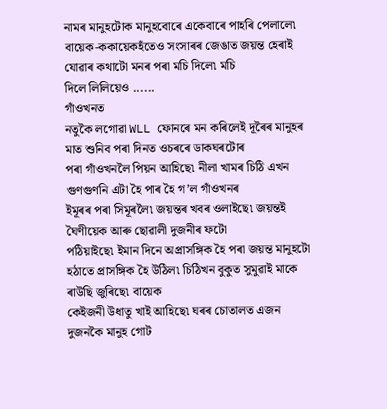নামৰ মানুহটোক মানুহবোৰে একেবাৰে পাহৰি পেলালে৷
বায়েক-ককায়েকহঁতেও সংসাৰৰ জেঙাত জয়ন্ত হেৰাই যোৱাৰ কথাটো মনৰ পৰা মচি দিলে৷ মচি
দিলে লিলিয়েও ......
গাঁওখনত
নতুকৈ লগোৱা WLL ফোনৰে মন কৰিলেই দূৰৈৰ মানুহৰ মাত শুনিব পৰা দিনত ওচৰৰে ডাকঘৰটোৰ
পৰা গাঁওখনলৈ পিয়ন আহিছে৷ নীলা খামৰ চিঠি এখন গুণগুণনি এটা হৈ পাৰ হৈ গ’ল গাঁওখনৰ
ইমূৰৰ পৰা সিমূৰলৈ৷ জয়ন্তৰ খবৰ ওলাইছে৷ জয়ন্তই ঘৈণীয়েক আৰু ছোৱালী দুজনীৰ ফটো
পঠিয়াইছে৷ ইমান দিনে অপ্ৰাসঙ্গিক হৈ পৰা জয়ন্ত মানুহটো হঠাতে প্ৰাসঙ্গিক হৈ উঠিল৷ চিঠিখন বুকুত সুমুৱাই মাকে ৰাউছি জুৰিছে৷ বায়েক
কেইজনী উধাতু খাই আহিছে৷ ঘৰৰ চোতালত এজন দুজনকৈ মানুহ গোট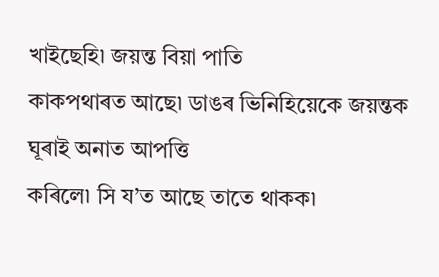খাইছেহি৷ জয়ন্ত বিয়া পাতি
কাকপথাৰত আছে৷ ডাঙৰ ভিনিহিয়েকে জয়ন্তক ঘূৰাই অনাত আপত্তি
কৰিলে৷ সি য’ত আছে তাতে থাকক৷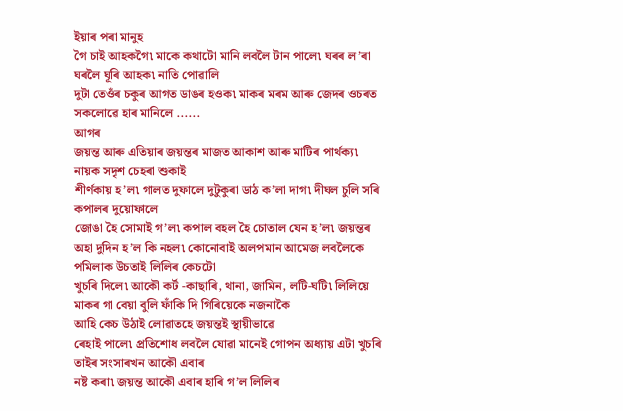ইয়াৰ পৰা মানুহ
গৈ চাই আহকগৈ৷ মাকে কথাটো মানি লবলৈ টান পালে৷ ঘৰৰ ল’ৰা ঘৰলৈ ঘূৰি আহক৷ নাতি পোৱালি
দুটা তেওঁৰ চকুৰ আগত ডাঙৰ হওক৷ মাকৰ মৰম আৰু জেদৰ ওচৰত সকলোৱে হাৰ মানিলে ......
আগৰ
জয়ন্ত আৰু এতিয়াৰ জয়ন্তৰ মাজত আকাশ আৰু মাটিৰ পাৰ্থক্য৷ নায়ক সদৃশ চেহৰা শুকাই
শীৰ্ণকায় হ’ল৷ গালত দুফালে দুটুকুৰা ডাঠ ক’লা দাগ৷ দীঘল চুলি সৰি কপালৰ দুয়োফালে
জোঙা হৈ সোমাই গ’ল৷ কপাল বহল হৈ চোতাল যেন হ’ল৷ জয়ন্তৰ অহা দুদিন হ’ল কি নহল৷ কোনোবাই অলপমান আমেজ লবলৈকে পমিলাক উচতাই লিলিৰ কেচটো
খুচৰি দিলে৷ আকৌ কৰ্ট -কাছাৰি, থানা, জামিন, লটি-ঘটি৷ লিলিয়ে মাকৰ গা বেয়া বুলি ফাঁকি দি গিৰিয়েকে নজনাকৈ
আহি কেচ উঠাই লোৱাতহে জয়ন্তই স্থায়ীভাৱে
ৰেহাই পালে৷ প্ৰতিশোধ লবলৈ যোৱা মানেই গোপন অধ্যায় এটা খুচৰি তাইৰ সংসাৰখন আকৌ এবাৰ
নষ্ট কৰা৷ জয়ন্ত আকৌ এবাৰ হাৰি গ’ল লিলিৰ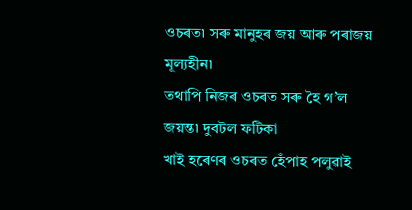ওচৰত৷ সৰু মানুহৰ জয় আৰু পৰাজয় মূল্যহীন৷
তথাপি নিজৰ ওচৰত সৰু হৈ গ’ল জয়ন্ত৷ দুবটল ফটিকা
খাই হৰেণৰ ওচৰত হেঁপাহ পলুৱাই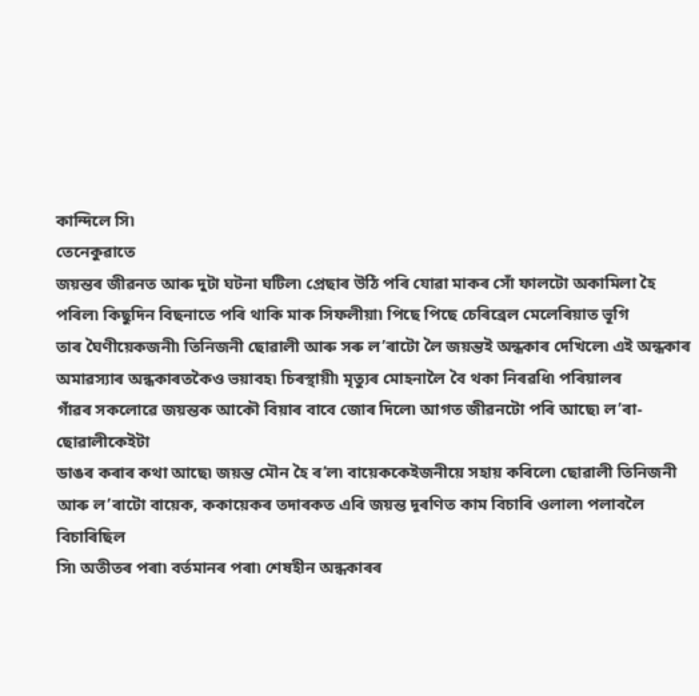কান্দিলে সি৷
তেনেকুৱাতে
জয়ন্তৰ জীৱনত আৰু দুটা ঘটনা ঘটিল৷ প্ৰেছাৰ উঠি পৰি যোৱা মাকৰ সোঁ ফালটো অকামিলা হৈ
পৰিল৷ কিছুদিন বিছনাতে পৰি থাকি মাক সিফলীয়া৷ পিছে পিছে চেৰিব্ৰেল মেলেৰিয়াত ভূগি
তাৰ ঘৈণীয়েকজনী৷ তিনিজনী ছোৱালী আৰু সৰু ল’ৰাটো লৈ জয়ন্তই অন্ধকাৰ দেখিলে৷ এই অন্ধকাৰ
অমাৱস্যাৰ অন্ধকাৰতকৈও ভয়াবহ৷ চিৰস্থায়ী৷ মৃত্যুৰ মোহনালৈ বৈ থকা নিৰৱধি৷ পৰিয়ালৰ
গাঁৱৰ সকলোৱে জয়ন্তক আকৌ বিয়াৰ বাবে জোৰ দিলে৷ আগত জীৱনটো পৰি আছে৷ ল’ৰা-ছোৱালীকেইটা
ডাঙৰ কৰাৰ কথা আছে৷ জয়ন্ত মৌন হৈ ৰ’ল৷ বায়েককেইজনীয়ে সহায় কৰিলে৷ ছোৱালী তিনিজনী
আৰু ল’ৰাটো বায়েক, ককায়েকৰ তদাৰকত এৰি জয়ন্ত দূৰণিত কাম বিচাৰি ওলাল৷ পলাবলৈ বিচাৰিছিল
সি৷ অতীতৰ পৰা৷ বৰ্তমানৰ পৰা৷ শেষহীন অন্ধকাৰৰ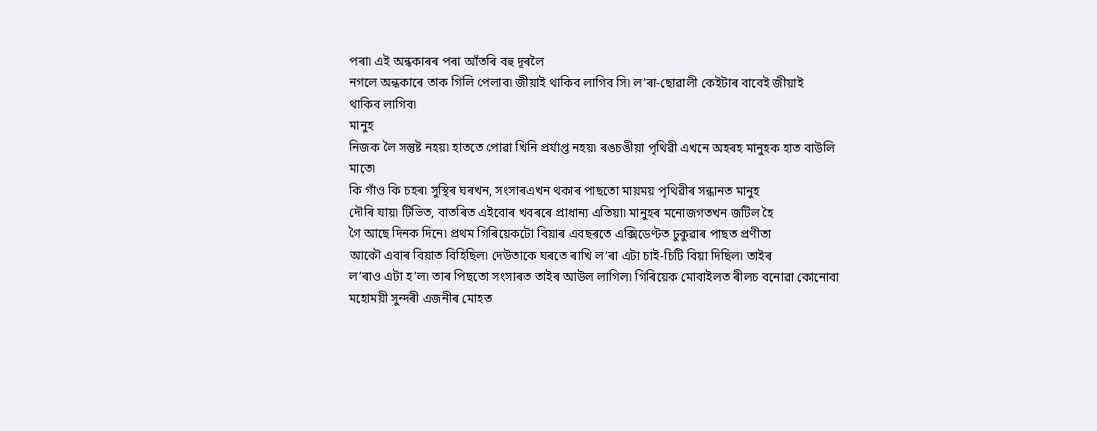পৰা৷ এই অন্ধকাৰৰ পৰা আঁতৰি বহু দূৰলৈ
নগলে অন্ধকাৰে তাক গিলি পেলাব৷ জীয়াই থাকিব লাগিব সি৷ ল’ৰা-ছোৱালী কেইটাৰ বাবেই জীয়াই
থাকিব লাগিব৷
মানুহ
নিজক লৈ সন্তুষ্ট নহয়৷ হাততে পোৱা খিনি প্ৰৰ্যাপ্ত নহয়৷ ৰঙচঙীয়া পৃথিৱী এখনে অহৰহ মানুহক হাত বাউলি মাতে৷
কি গাঁও কি চহৰ৷ সুস্থিৰ ঘৰখন, সংসাৰএখন থকাৰ পাছতো মায়ময় পৃথিৱীৰ সন্ধানত মানুহ
দৌৰি যায়৷ টিভিত, বাতৰিত এইবোৰ খবৰৰে প্ৰাধান্য এতিয়া৷ মানুহৰ মনোজগতখন জটিল হৈ
গৈ আছে দিনক দিনে৷ প্ৰথম গিৰিয়েকটো বিয়াৰ এবছৰতে এক্সিডেণ্টত ঢুকুৱাৰ পাছত প্ৰণীতা
আকৌ এবাৰ বিয়াত বিহিছিল৷ দেউতাকে ঘৰতে ৰাখি ল’ৰা এটা চাই-চিটি বিয়া দিছিল৷ তাইৰ
ল’ৰাও এটা হ’ল৷ তাৰ পিছতো সংসাৰত তাইৰ আউল লাগিল৷ গিৰিয়েক মোবাইলত ৰীলচ বনোৱা কোনোবা
মহোময়ী সুন্দৰী এজনীৰ মোহত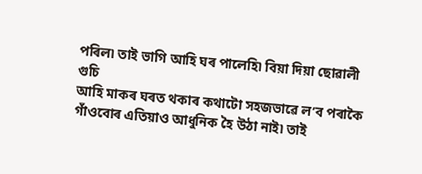পৰিল৷ তাই ভাগি আহি ঘৰ পালেহি৷ বিয়া দিয়া ছোৱালী গুচি
আহি মাকৰ ঘৰত থকাৰ কথাটো সহজভাৱে ল’ব পৰাকৈ গাঁওবোৰ এতিয়াও আধুনিক হৈ উঠা নাই৷ তাই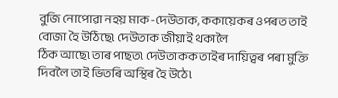বুজি নোপোৱা নহয় মাক-দেউতাক, ককায়েকৰ ওপৰত তাই বোজা হৈ উঠিছে৷ দেউতাক জীয়াই থকালৈ
ঠিক আছে৷ তাৰ পাছত৷ দেউতাকক তাইৰ দায়িত্বৰ পৰা মুক্তি
দিবলৈ তাই ভিতৰি অস্থিৰ হৈ উঠে৷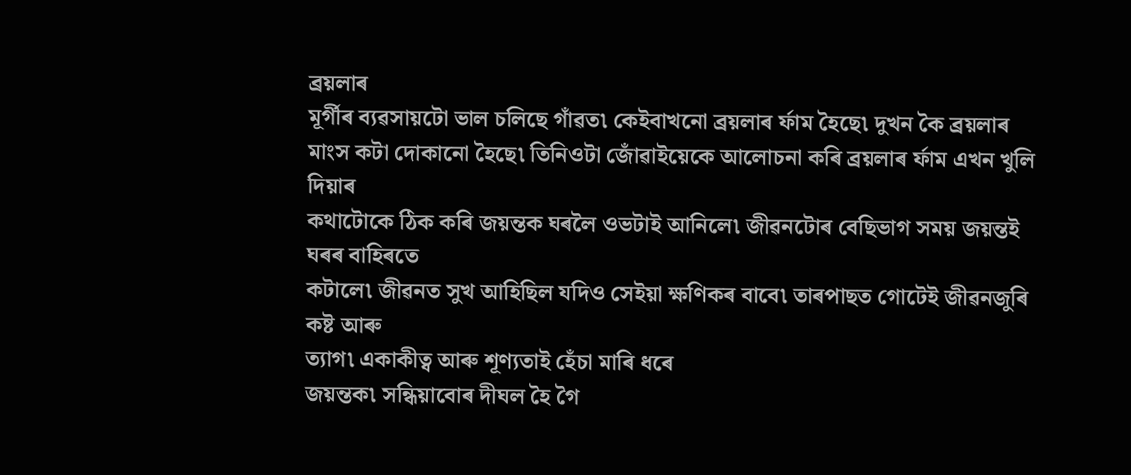ব্ৰয়লাৰ
মূৰ্গীৰ ব্যৱসায়টো ভাল চলিছে গাঁৱত৷ কেইবাখনো ব্ৰয়লাৰ ৰ্ফাম হৈছে৷ দুখন কৈ ব্ৰয়লাৰ
মাংস কটা দোকানো হৈছে৷ তিনিওটা জোঁৱাইয়েকে আলোচনা কৰি ব্ৰয়লাৰ ৰ্ফাম এখন খুলি দিয়াৰ
কথাটোকে ঠিক কৰি জয়ন্তক ঘৰলৈ ওভটাই আনিলে৷ জীৱনটোৰ বেছিভাগ সময় জয়ন্তই ঘৰৰ বাহিৰতে
কটালে৷ জীৱনত সুখ আহিছিল যদিও সেইয়া ক্ষণিকৰ বাবে৷ তাৰপাছত গোটেই জীৱনজুৰি কষ্ট আৰু
ত্যাগ৷ একাকীত্ব আৰু শূণ্যতাই হেঁচা মাৰি ধৰে
জয়ন্তক৷ সন্ধিয়াবোৰ দীঘল হৈ গৈ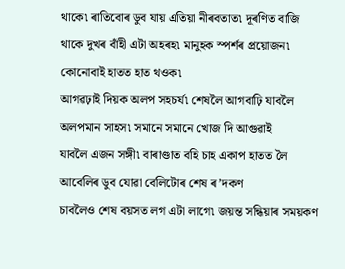থাকে৷ ৰাতিবোৰ ডুব যায় এতিয়া নীৰবতাত৷ দূৰণিত বাজি থাকে দুখৰ বাঁহী এটা অহৰহ৷ মানুহক স্পৰ্শৰ প্ৰয়োজন৷ কোনোবাই হাতত হাত থওক৷
আগৱঢ়াই দিয়ক অলপ সহচৰ্য৷ শেষলৈ আগবাঢ়ি যাবলৈ অলপমান সাহস৷ সমানে সমানে খোজ দি আগুৱাই
যাবলৈ এজন সঙ্গী৷ বাৰাণ্ডাত বহি চাহ একাপ হাতত লৈ আবেলিৰ ডুব যোৱা বেলিটোৰ শেষ ৰ’দকণ
চাবলৈও শেষ বয়সত লগ এটা লাগে৷ জয়ন্ত সন্ধিয়াৰ সময়কণ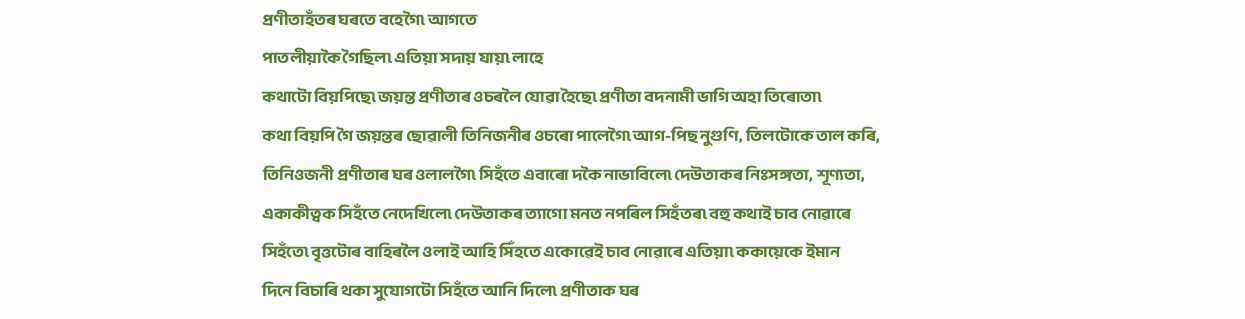প্ৰণীতাহঁতৰ ঘৰতে বহেগৈ৷ আগতে
পাতলীয়াকৈ গৈছিল৷ এতিয়া সদায় যায়৷ লাহে
কথাটো বিয়পিছে৷ জয়ন্ত প্ৰণীতাৰ ওচৰলৈ যোৱা হৈছে৷ প্ৰণীতা বদনামী ভাগি অহা তিৰোতা৷
কথা বিয়পি গৈ জয়ন্তৰ ছোৱালী তিনিজনীৰ ওচৰো পালেগৈ৷ আগ-পিছ নুগুণি, তিলটোকে তাল কৰি,
তিনিওজনী প্ৰণীতাৰ ঘৰ ওলালগৈ৷ সিহঁতে এবাৰো দকৈ নাভাবিলে৷ দেউতাকৰ নিঃসঙ্গতা, শূণ্যতা,
একাকীত্বক সিহঁতে নেদেখিলে৷ দেউতাকৰ ত্যাগো মনত নপৰিল সিহঁতৰ৷ বহু কথাই চাব নোৱাৰে
সিহঁতে৷ বৃত্তটোৰ বাহিৰলৈ ওলাই আহি সিঁহতে একোৱেই চাব নোৱাৰে এতিয়া৷ ককায়েকে ইমান
দিনে বিচাৰি থকা সুযোগটো সিহঁতে আনি দিলে৷ প্ৰণীতাক ঘৰ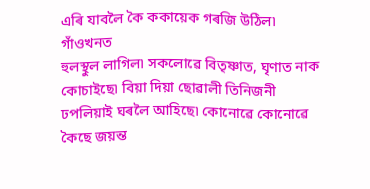এৰি যাবলৈ কৈ ককায়েক গৰজি উঠিল৷
গাঁওখনত
হুলস্থুল লাগিল৷ সকলোৱে বিতৃষ্ণাত, ঘৃণাত নাক কোচাইছে৷ বিয়া দিয়া ছোৱালী তিনিজনী
ঢপলিয়াই ঘৰলৈ আহিছে৷ কোনোৱে কোনোৱে কৈছে জয়ন্ত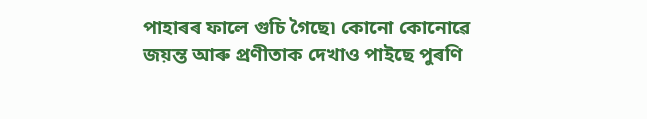পাহাৰৰ ফালে গুচি গৈছে৷ কোনো কোনোৱে
জয়ন্ত আৰু প্ৰণীতাক দেখাও পাইছে পুৰণি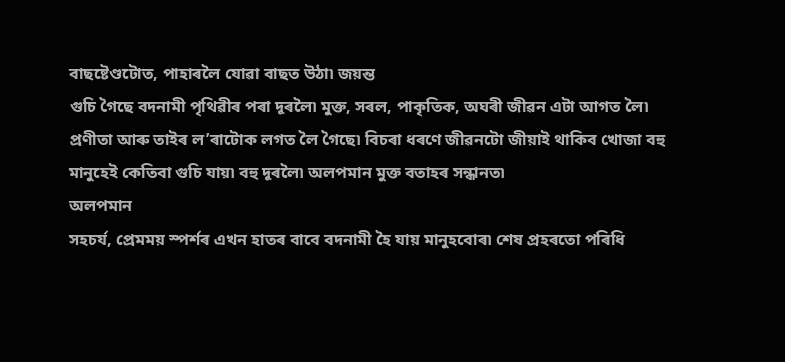বাছষ্টেণ্ডটোত, পাহাৰলৈ যোৱা বাছত উঠা৷ জয়ন্ত
গুচি গৈছে বদনামী পৃথিৱীৰ পৰা দূৰলৈ৷ মুক্ত, সৰল, পাকৃতিক, অঘৰী জীৱন এটা আগত লৈ৷
প্ৰণীতা আৰু তাইৰ ল’ৰাটোক লগত লৈ গৈছে৷ বিচৰা ধৰণে জীৱনটো জীয়াই থাকিব খোজা বহু
মানুহেই কেতিবা গুচি যায়৷ বহু দূৰলৈ৷ অলপমান মুক্ত বতাহৰ সন্ধানত৷
অলপমান
সহচৰ্য, প্ৰেমময় স্পৰ্শৰ এখন হাতৰ বাবে বদনামী হৈ যায় মানুহবোৰ৷ শেষ প্ৰহৰতো পৰিধি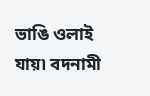ভাঙি ওলাই যায়৷ বদনামী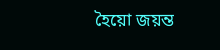হৈয়ো জয়ন্ত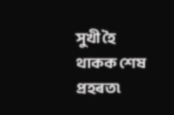সুখী হৈ থাকক শেষ প্ৰহৰত৷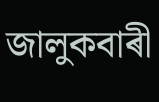জালুকবাৰী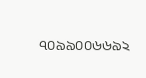৭০৯৯০০৬৬৯২